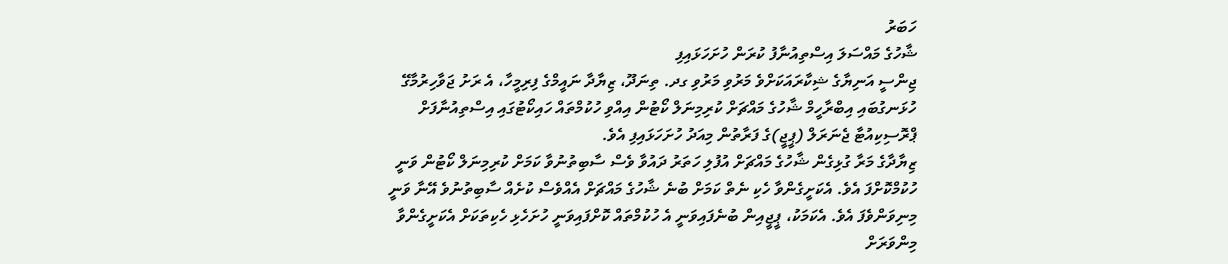ހަބަރު
ޝާހުގެ މައްސަލަ އިސްތިއުނާފު ކުރަން ހުށަހަޅައިފި
ޖިންސީ އަނިޔާގެ ޝިކާރައަކަށްވެ މަރުވި މަރުވި ގދ. ތިނަދޫ، ޒިޔާދާ ނައީމްގެ ފިރިމީހާ، އެ ރަށު ޖަވާހިރުމާގޭ ހުޅަނގުބައި އިބްރާހީމް ޝާހުގެ މައްޗަށް ކުރިމިނަލް ކޯޓުން އިއްވި ހުކުމްތައް ހައިކޯޓުގައި އިސްތިއުނާފަށް ޕްރޮސިކިއުޓާ ޖެނަރަލް (ޕީޖީ)ގެ ފަރާތުން މިއަދު ހުށަހަޅައިފި އެވެ.
ޒިޔާދާގެ މަރާ ގުޅިގެން ޝާހުގެ މައްޗަށް އުފުލި ހަތަރު ދައުވާ ވެސް ސާބިތުނުވާ ކަމަށް ކުރިމިނަލް ކޯޓުން ވަނީ ހުކުމްކޮށްފަ އެވެ. އެކަށީގެންވާ ހެކި ނެތް ކަމަށް ބުނެ ޝާހުގެ މައްޗަށް އެއްވެސް ކުށެއް ސާބިތުނުވެ އޭނާ ވަނީ މިނިވަންވެފަ އެވެ. އެކަމަކު، ޕީޖީއިން ބުނެފައިވަނީ އެ ހުކުމްތައް ކޮށްފައިވަނީ ހުށަހެޅި ހެކިތަކަށް އެކަށީގެންވާ މިންވަރަށް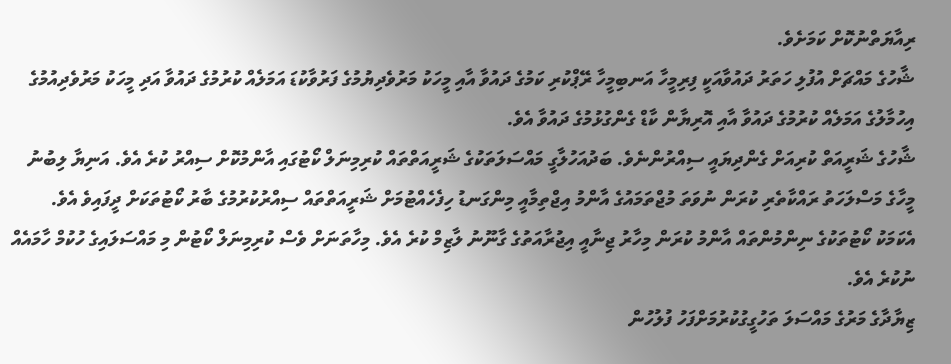ރިއާޔަތްނުކޮށް ކަމަށެވެ.
ޝާހުގެ މައްޗަށް އުފުލި ހަތަރު ދައުވާއަކީ ފިރިމީހާ އަނބިމީހާ ރޭޕްކުރި ކަމުގެ ދައުވާ އާއި މީހަކު މަރުވެދިޔުމުގެ ފަރުވާކުޑަ އަމަލެއް ކުރުމުގެ ދައުވާ އަދި މީހަކު މަރުވެދިއުމުގެ އިހުމާލުގެ އަމަލެއް ކުރުމުގެ ދައުވާ އާއި އޮރިޔާން ކާޑް ގެންގުޅުމުގެ ދައުވާ އެވެ.
ޝާހުގެ ޝަރީއަތް ކުރިއަށް ގެންދިޔައީ ސިއްރުންނެވެ. ބަދުއަހުލާގީ މައްސަލަތަކުގެ ޝަރީއަތްތައް ކުރިމިނަލް ކޯޓުގައި އާންމުކޮށް ސިއްރު ކުރެ އެވެ. އަނިޔާ ލިބުނު މީހާގެ މަސްލަހަތު ރައްކާތެރި ކުރަން ނުވަތަ މުޖްތަމައުގެ އާންމު އިޖްތިމާއީ މިންގަނޑު ހިފެހެއްޓުމަށް ޝަރީއަތްތައް ސިއްރުކުރުމުގެ ބާރު ކޯޓުތަކަށް ދީފައިވެ އެވެ. އެކަމަކު ކޯޓުތަކުގެ ނިންމުންތައް އާންމު ކުރަން މިހާރު ޖިނާއީ އިޖުރާއަތުގެ ގާނޫނު ލާޒިމް ކުރެ އެވެ. މިހާތަނަށް ވެސް ކުރިމިނަލް ކޯޓުން މި މައްސަލައިގެ ހުކުމް ހާމައެއް ނުކުރެ އެވެ.
ޒިޔާދާގެ މަރުގެ މައްސަލަ ތަހުގީގުކުރުމަށްފަހު ފުލުހުން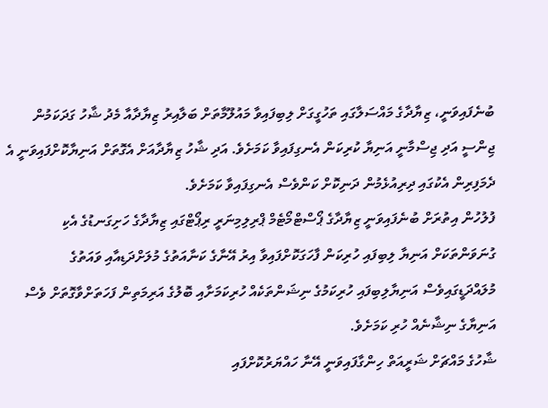ބުނެފައިވަނީ، ޒިޔާދާގެ މައްސަލާގައި ތަހުގީގަށް ލިބިފައިވާ މައުލޫމާތަށް ބަލާއިރު ޒިޔާދާއާ މެދު ޝާހު ގަދަކަމުން ޖިންސީ އަދި ޖިސްމާނީ އަނިޔާ ކުރިކަން އެނގިފައިވާ ކަމަށެވެ. އަދި ޝާހު ޒިޔާދާއަށް އެގޮތަށް އަނިޔާކޮށްފައިވަނީ އެ ދެމަފިރިން އެކުގައި ދިރިއުޅެމުން ދަނިކޮށް ކަންވެސް އެނގިފައިވާ ކަމަށެވެ.
ފުލުހުން އިތުރަށް ބުނެފައިވަނީ ޒިޔާދާގެ ޕޯސްޓްމޯޓެމް ޕްރިލިމިނަރީ ރިޕޯޓްގައި ޒިޔާދާގެ ހަށިގަނޑުގެ އެކި ގުނަވަންތަކަށް އަނިޔާ ލިބިފައި ހުރިކަން ފާހަގަކޮށްފައިވާ އިރު އޭނާގެ ކަނާއަތުގެ މުލަށްދަޑިއާއި ވައަތުގެ މުލައްދަޑީގައިވެސް އަނިޔާލިބިފައި ހުރިކަމުގެ ނިޝަންތަކެއް ހުރިކަމަށާއި ބޮލުގެ އަރިމަތިން ފަހަތަށްވާގޮތަށް ވެސް އަނިޔާގެ ނިޝާނެއް ހުރި ކަމަށެވެ.
ޝާހުގެ މައްޗަށް ޝަރީއަތް ހިންގާފައިވަނީ އޭނާ ހައްޔަރުކޮށްފައި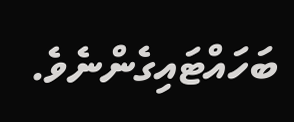ބަހައްޓައިގެންނެވެ.